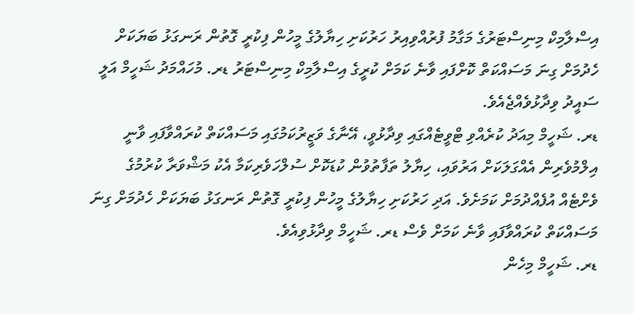އިސްލާމިކް މިނިސްޓަރުގެ މަގާމު ފުރުއްވިއިރު ހަރުކަށި ހިޔާލުގެ މީހުން ފިކުރީ ގޮތުން ރަނގަޅު ބަޔަކަށް ހެދުމަށް ގިނަ މަސައްކަތް ކޮށްފައި ވާނެ ކަމަށް ކުރީގެ އިސްލާމިކް މިނިސްޓަރު ޑރ. މުހައްމަދު ޝަހީމް އަލީ ސައީދު ވިދާޅުވެއްޖެއެވެ.
ޑރ. ޝަހީމް މިއަދު ކުރެއްވި ޓްވީޓެއްގައި ވިދާޅުވީ، އޭނާގެ ވަޒީރުކަމުގައި މަސައްކަތް ކުރައްވާފައި ވާނީ އިލްމުވެރިން އެއްގަލަކަށް އަރުވައި، ހިޔާލު ތަފާތުވުން ކުޑަކޮށް ސުލްހަވެރިކަމާ އެކު މަޝްވަރާ ކުރުމުގެ ވެށްޓެއް އުފެއްދުމަށް ކަމަށެވެ. އަދި ހަރުކަށި ހިޔާލުގެ މީހުން ފިކުރީ ގޮތުން ރަނގަޅު ބަޔަކަށް ހެދުމަށް ގިނަ މަސައްކަތް ކުރައްވާފައި ވާނެ ކަމަށް ވެސް ޑރ. ޝަހީމް ވިދާޅުވިއެވެ.
ޑރ. ޝަހީމް މިހެން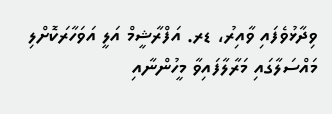ވިދާޅުވެފައި ވާއިރު، ޑރ. އަފްރާޝީމް އަލީ އަވަހާރަކޮށްލި މައްސަލާގައި މަރާލާފައިވާ މީހުންނާއި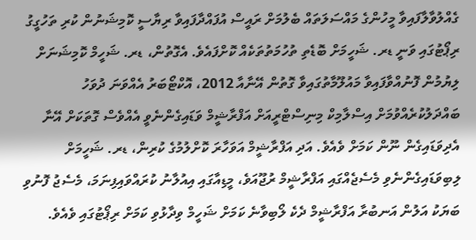ގެއްލުވާލާފައިވާ މީހުންގެ މައްސަލަތައް ބެލުމަށް ރައީސް އުފައްދާފައިވާ ރިޔާސީ ކޮމިޝަނުން ކުރި ތަހުގީގު ރިޕޯޓުގައި ވަނީ ޑރ. ޝަހީމަށް ބޮޑެތި ތުހުމަތުތަކެއް ކޮށްފައެވެ. އެގޮތުން، ޑރ. ޝަހީމް ކޮމިޝަނަށް ލިޔުމުން ފޮނުއްވާފައިވާ މައުލޫމާތުގައިވާ ގޮތުން އޭނާއާ 2012، އޮކްޓޯބަރު އެއްވަނަ ދުވަހު ބައްދަލުކުރެއްވުމަށް އިސްލާމިކް މިނިސްޓްރީއަށް އަފްރާޝީމް ވަޑައިގެންނެވީ އެއްވެސް ގޮތަކަށް އޭނާ އެދިވަޑައިގެން ނޫން ކަމަށް ވެއެވެ. އަދި އަފްރާޝީމް އަވަހާރަ ކޮށްލުމުގެ ކުރިން، ޑރ. ޝަހީމަށް ލިބިވަޑައިގެންނެވި މެސެޖެއްގައި އަފްރާޝީމް ރުޖޫއަވެ، މީޑިއާގައި އިއުލާނު ކުރައްވައިފިނަމަ، މެސެޖު ފޮނުވި ބަޔަކު އަލުން އަނބުރާ އަފްރާޝީމް ދެކެ ލޯބިވާނެ ކަމަށް ޝަހީމް ވިދާޅުވި ކަމަށް ރިޕޯޓުގައި ވެއެވެ.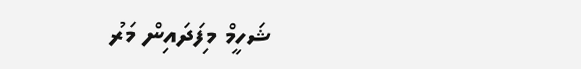ޝަހީމް މިފަދައިން މަރު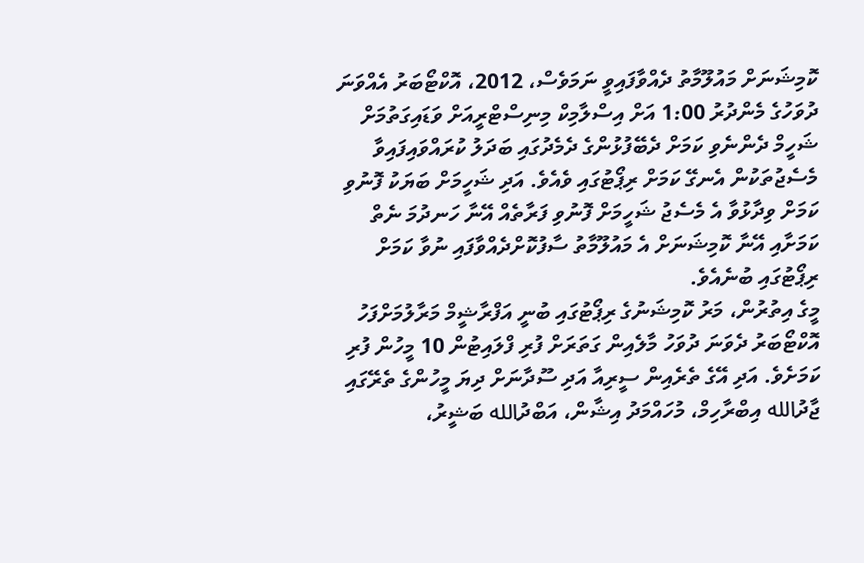ކޮމިޝަނަށް މައުލޫމާތު ދެއްވާފައިވީ ނަމަވެސް، 2012، އޮކްޓޯބަރު އެއްވަނަ ދުވަހުގެ މެންދުރު 1:00 އަށް އިސްލާމިކް މިނިސްޓްރީއަށް ވަޑައިގަތުމަށް ޝަހީމް ދެންނެވި ކަމަށް ދެބޭފުޅުންގެ ދެމެދުގައި ބަދަލު ކުރައްވައިފައިވާ މެސެޖުތަކުން އެނގޭ ކަމަށް ރިޕޯޓުގައި ވެއެވެ. އަދި ޝަހީމަށް ބަޔަކު ފޮނުވި ކަމަށް ވިދާޅުވާ އެ މެސެޖު ޝަހީމަށް ފޮނުވި ފަރާތެއް އޭނާ ހަނދުމަ ނެތް ކަމަށާއި އޭނާ ކޮމިޝަނަށް އެ މައުލޫމާތު ސާފުކޮށްދެއްވާފައި ނުވާ ކަމަށް ރިޕޯޓުގައި ބުނެއެވެ.
މީގެ އިތުރުން، މަރު ކޮމިޝަނުގެ ރިޕޯޓުގައި ބުނީ އަފްރާޝީމް މަރާލުމަށްފަހު އޮކްޓޯބަރު ދެވަނަ ދުވަހު މާލެއިން ގަތަރަށް ފުރި ފްލައިޓުން 10 މީހުން ފުރި ކަމަށެވެ. އަދި އޭގެ ތެރެއިން ސީރިއާ އަދި ސޫދާނަށް ދިޔަ މީހުންގެ ތެރޭގައި ޖާދުالله އިބްރާހިމް، މުހައްމަދު އިޝާން، އަބްދުالله ބަޝީރު،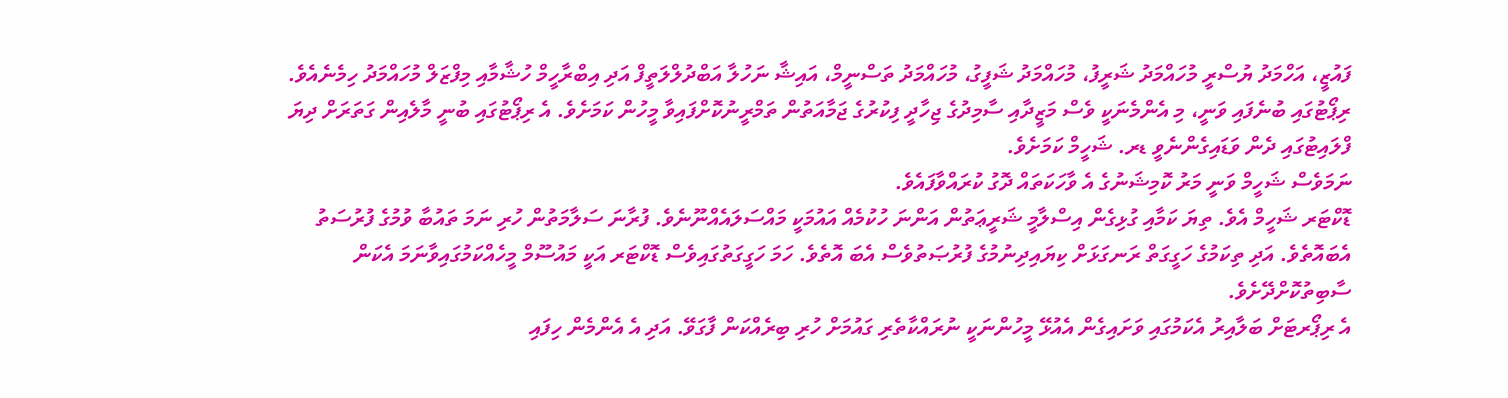ފައުޒީ، އަހްމަދު ޔުސްރީ މުހައްމަދު ޝަރީފު، މުހައްމަދު ޝަފީގު، މުހައްމަދު ތަސްނީމް، އައިޝާ ނަހުލާ އަބްދުލްލަތީފް އަދި އިބްރާހީމް ހުޝާމާއި މިފްޒަލް މުހައްމަދު ހިމެނެއެވެ. ރިޕޯޓުގައި ބުނެފައި ވަނީ، މި އެންމެނަކީ ވެސް މަޒީދާއި ސާމިދުގެ ޖިހާދީ ފިކުރުގެ ޖަމާއަތުން ތަމްރީނުކޮށްފައިވާ މީހުން ކަމަށެވެ. އެ ރިޕޯޓުގައި ބުނީ މާލެއިން ގަތަރަށް ދިޔަ ފްލައިޓުގައި ދެން ވަޑައިގެންނެވީ ޑރ. ޝަހީމް ކަމަށެވެ.
ނަމަވެސް ޝަހީމް ވަނީ މަރު ކޮމިޝަނުގެ އެ ވާހަކަތައް ދޮގު ކުރައްވާފައެވެ.
ޑޮކްޓަރ ޝަހީމް އެވެ. ތިޔަ ކަމާއި ގުޅިގެން އިސްލާމީ ޝަރީޢަތުން އަންނަ ހުކުމެއް އައުމަކީ މައްސަލައެއްނޫނެވެ. ފުރާނަ ސަލާމަތުން ހުރި ނަމަ ތައުބާ ވުމުގެ ފުރުސަތު އެބައޮތެވެ. އަދި ތިކަމުގެ ހަގީގަތް ރަނގަޅަށް ކިޔައިދިނުމުގެ ފުރުޞަތުވެސް އެބަ އޮތެވެ. ހަމަ ހަގީގަތުގައިވެސް ޑޮކްޓަރ އަކީ މައުސޫމް މީހެއްކަމުގައިވާނަމަ އެކަން ސާބިތުކޮށްދޭށެވެ.
އެ ރިޕޯރޓަށް ބަލާއިރު އެކަމުގައި ވަށައިގެން އެއުޅޭ މީހުންނަކީ ނުރައްކާތެރި ގައުމަށް ހުރި ބިރެއްކަން ފާގަވޭ. އަދި އެ އެންމެން ހިފައި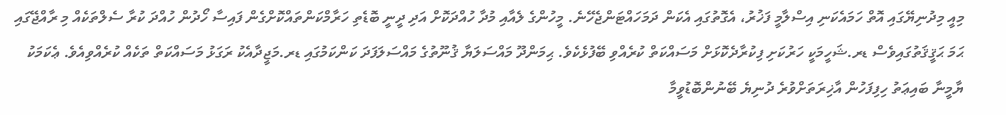މިއީ މިދުނިޔޭގައި އޮތް ހަމައެކަނި އިސްލާމީ ފަޚުރު، އެގޮތުގައި އެކަން ދަމަހައްޓަންޖެހޭނެ. މީހުންގެ ލެއާއި މުދާ ހުއްދަކޮށް އަދި ދީނީ ބޮޑެތި ހަރާމްކަންތައްކޮށްގެން ފައިސާ ހޯދުން ހުއްދަ ކުރާ ސެލްތަކެއް މި ރާއްޖޭގައި
ޙަމަ ޙަޤީޤަތުގައިވެސް ޑރ.ޝަހީމަކީ ހަރުކަށި ފިކުރާދެކޮޅަށް މަސައްކަތް ކުރެއްވި ބޭފުޅެކެވެ. ޙިމަންދޫ މައްސަލަޔާ ޤުނޫތުގެ މައްސަލަފަދަ ކަންކަމުގައި ޑރ.މަޖީދާއެކު ރަގަޅު މަސައްކަތް ތަކެއް ކުރެއްވިއެވެ. ޢެކަމަކު ޔާމީނާ ބައިޢަތު ހިފިފަހުން އާޚިރަތަށްވުރެ ދުނިޔެ ބޭނުންބޮޑުވީމާ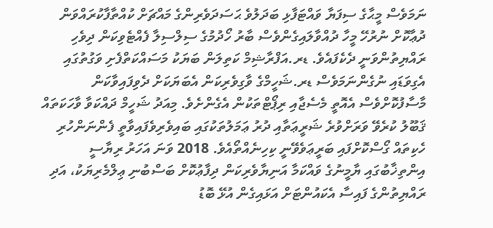ނަމަވެސް މީޙާގެ ސިފަޔާ ވައްޓަފާޅި ބަދަލުވެ ޙަސަދަވެރިންގެ މައްޗަށް ކުއްތާފާކުރައްވަން ދުޢާކޮށް ނުރުހޭ މީހާ ދުއްވާލައިގެންވެސް ބާރު ހޯދުމުގެ ސިލްސިލާ ފެއްޓެވިކަން ދިވެހި ރައްޔިތުންވަނީ ދެކެފައެވެ. ޑރ.އަފްރާޝިމް ކަތިލަން ބަޔަކު މަސައްކަތްފެށި ވަގުތުގައި އެގިވަޑައި ނުގެންނަމަވެސް ޑރ.ޝަހީމްގެ ވާގިވެރިކަން އެބަޔަކަށް ދެވިފައިވާކަން މާސާފުކޮށްވެސް އެއޮތީ މެސެޖާއި ރިޕޯޓްތަކުން އެގެންށެވެ. މިއަދު ޝަހީމް ދައްކަވާ ވާހަކަތައް ޤަބޫލު ކުރެވޭ ވަރަށްވުރެ ޝަރީޢަތާއި ދުރު ޢަމަލުތަކުގައި ބައިވެރިވެފައިވާތީ ފެންނަންހުރި ހެކިތައް ގޯސްކޮށްފައި ބަރީޢަވެވޭނީ ކިހިނެއްތޯއެވެ. 2018 ވަނަ އަހަރު ރިޔާސީ އިންތިޚާބުގައި ޔާމީނުގެ ވައްކަމާ އަނިޔާވެރިކަން ދިފާޢުކޮށް ބަސްބުނި ޢިލްމެރިޔަކު، އަދި ރައްޔިތުންގެ ފައިސާ އެކައުންޓަށް އަޅައިގެން އުޅޭ ބޮޑު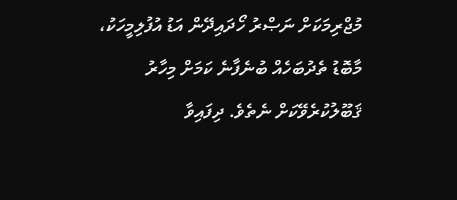މުޖްރިމަކަށް ނަޞްރު ހޯދައިދޭން އަޑު އުފުލިމީހަކު، މާބޮޑު ތެދުބަހެއް ބުނެފާނެ ކަމަށް މިހާރު ޤަބޫލުކުރެވޭކަށް ނެތެވެ. ދިފައިވާ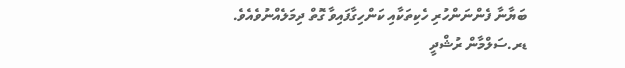ބަޔާނާ ފެންނަންހުރި ހެކިތަކާއި ކަންހިގާފައިވާ ގޮތް ދިމަލެއްނުވެއެވެ. ޑރ.ސަލްމާން ރުޝްދީ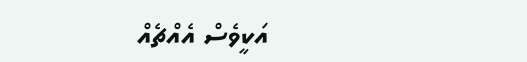އަކީވެސް އެއްޗެއް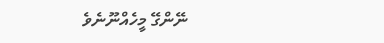ނޭންގޭ މީހެއްނޫނެވެ